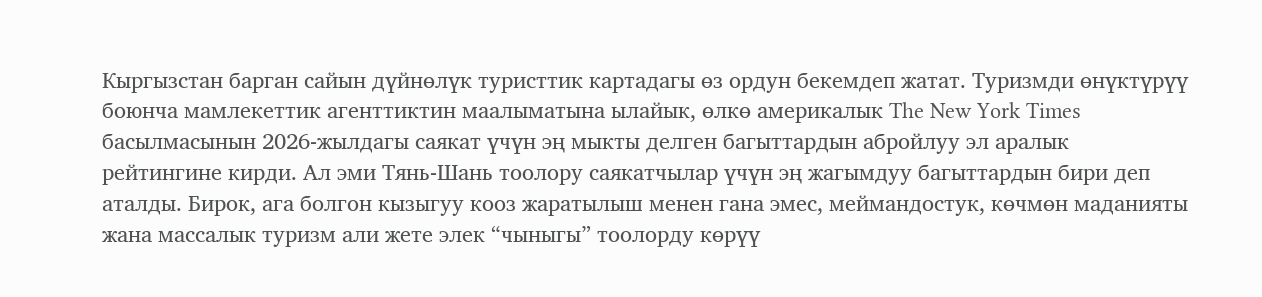Кыргызстан барган сайын дүйнөлүк туристтик картадагы өз ордун бекемдеп жатат. Туризмди өнүктүрүү боюнча мамлекеттик агенттиктин маалыматына ылайык, өлкө америкалык The New York Times басылмасынын 2026-жылдагы саякат үчүн эң мыкты делген багыттардын абройлуу эл аралык рейтингине кирди. Ал эми Тянь-Шань тоолору саякатчылар үчүн эң жагымдуу багыттардын бири деп аталды. Бирок, ага болгон кызыгуу кооз жаратылыш менен гана эмес, меймандостук, көчмөн маданияты жана массалык туризм али жете элек “чыныгы” тоолорду көрүү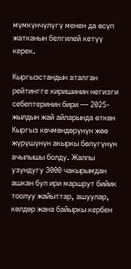мүмкүнчүлүгү менен да өсүп жатканын белгилей кетүү керек.

Кыргызстандын аталган рейтингге киришинин негизги себептеринин бири — 2025-жылдын жай айларында өткөн Кыргыз көчмөндөрүнүн жөө жүрүшүнүн акыркы бөлүгүнүн ачылышы болду. Жалпы узундугу 3000 чакырымдан ашкан бул ири маршрут бийик тоолуу жайыттар, ашуулар, көлдөр жана байыркы кербен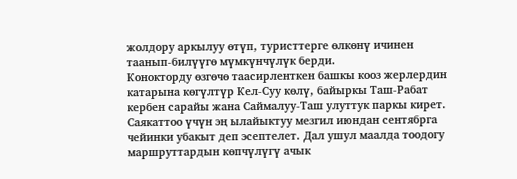жолдору аркылуу өтүп, туристтерге өлкөнү ичинен таанып-билүүгө мүмкүнчүлүк берди.
Конокторду өзгөчө таасирленткен башкы кооз жерлердин катарына көгүлтүр Кел-Суу көлү, байыркы Таш-Рабат кербен сарайы жана Саймалуу-Таш улуттук паркы кирет. Саякаттоо үчүн эң ылайыктуу мезгил июндан сентябрга чейинки убакыт деп эсептелет. Дал ушул маалда тоодогу маршруттардын көпчүлүгү ачык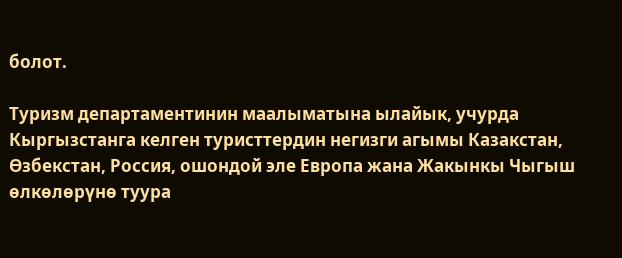болот.

Туризм департаментинин маалыматына ылайык, учурда Кыргызстанга келген туристтердин негизги агымы Казакстан, Өзбекстан, Россия, ошондой эле Европа жана Жакынкы Чыгыш өлкөлөрүнө туура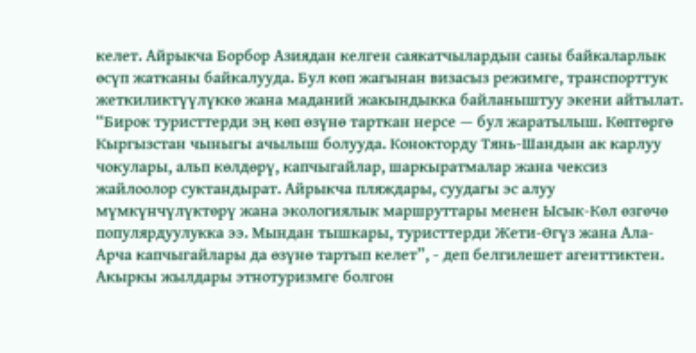келет. Айрыкча Борбор Азиядан келген саякатчылардын саны байкаларлык өсүп жатканы байкалууда. Бул көп жагынан визасыз режимге, транспорттук жеткиликтүүлүккө жана маданий жакындыкка байланыштуу экени айтылат.
“Бирок туристтерди эң көп өзүнө тарткан нерсе — бул жаратылыш. Көптөргө Кыргызстан чыныгы ачылыш болууда. Конокторду Тянь-Шандын ак карлуу чокулары, альп көлдөрү, капчыгайлар, шаркыратмалар жана чексиз жайлоолор суктандырат. Айрыкча пляждары, суудагы эс алуу мүмкүнчүлүктөрү жана экологиялык маршруттары менен Ысык-Көл өзгөчө популярдуулукка ээ. Мындан тышкары, туристтерди Жети-Өгүз жана Ала-Арча капчыгайлары да өзүнө тартып келет”, - деп белгилешет агенттиктен.
Акыркы жылдары этнотуризмге болгон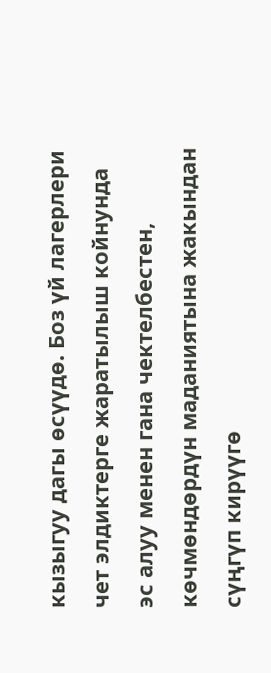кызыгуу дагы өсүүдө. Боз үй лагерлери чет элдиктерге жаратылыш койнунда эс алуу менен гана чектелбестен, көчмөндөрдүн маданиятына жакындан сүңгүп кирүүгө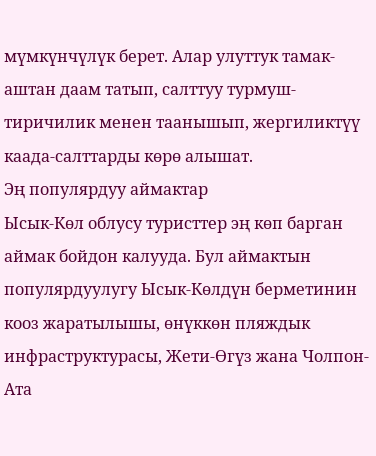мүмкүнчүлүк берет. Алар улуттук тамак-аштан даам татып, салттуу турмуш-тиричилик менен таанышып, жергиликтүү каада-салттарды көрө алышат.
Эң популярдуу аймактар
Ысык-Көл облусу туристтер эң көп барган аймак бойдон калууда. Бул аймактын популярдуулугу Ысык-Көлдүн берметинин кооз жаратылышы, өнүккөн пляждык инфраструктурасы, Жети-Өгүз жана Чолпон-Ата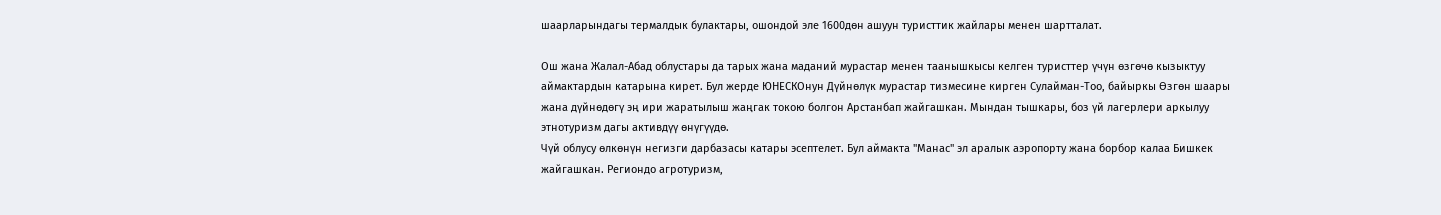шаарларындагы термалдык булактары, ошондой эле 1600дөн ашуун туристтик жайлары менен шартталат.

Ош жана Жалал-Абад облустары да тарых жана маданий мурастар менен таанышкысы келген туристтер үчүн өзгөчө кызыктуу аймактардын катарына кирет. Бул жерде ЮНЕСКОнун Дүйнөлүк мурастар тизмесине кирген Сулайман-Тоо, байыркы Өзгөн шаары жана дүйнөдөгү эң ири жаратылыш жаңгак токою болгон Арстанбап жайгашкан. Мындан тышкары, боз үй лагерлери аркылуу этнотуризм дагы активдүү өнүгүүдө.
Чүй облусу өлкөнүн негизги дарбазасы катары эсептелет. Бул аймакта "Манас" эл аралык аэропорту жана борбор калаа Бишкек жайгашкан. Региондо агротуризм,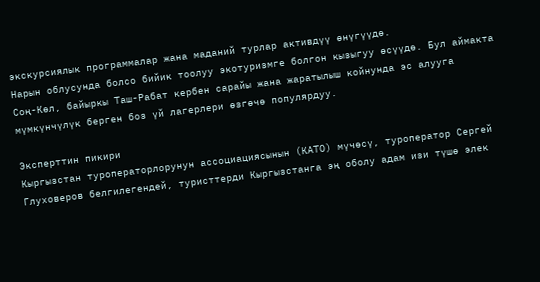экскурсиялык программалар жана маданий турлар активдүү өнүгүүдө.
Нарын облусунда болсо бийик тоолуу экотуризмге болгон кызыгуу өсүүдө. Бул аймакта Соң-Көл, байыркы Таш-Рабат кербен сарайы жана жаратылыш койнунда эс алууга мүмкүнчүлүк берген боз үй лагерлери өзгөчө популярдуу.

Эксперттин пикири
Кыргызстан туроператорлорунун ассоциациясынын (КАТО) мүчөсү, туроператор Сергей Глуховеров белгилегендей, туристтерди Кыргызстанга эң оболу адам изи түшө элек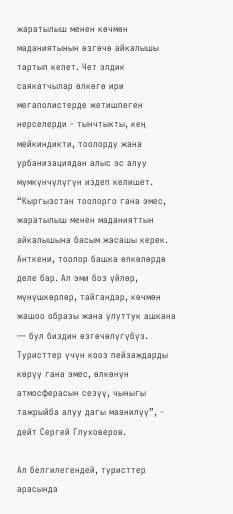жаратылыш менен көчмөн маданиятынын өзгөчө айкалышы тартып келет. Чет элдик саякатчылар өлкөгө ири мегаполистерде жетишпеген нерселерди - тынчтыкты, кең мейкиндикти, тоолорду жана урбанизациядан алыс эс алуу мүмкүнчүлүгүн издеп келишет.
“Кыргызстан тоолорго гана эмес, жаратылыш менен маданияттын айкалышына басым жасашы керек. Анткени, тоолор башка өлкөлөрдө деле бар. Ал эми боз үйлөр, мүнүшкөрлөр, тайгандар, көчмөн жашоо образы жана улуттук ашкана — бул биздин өзгөчөлүгүбүз. Туристтер үчүн кооз пейзаждарды көрүү гана эмес, өлкөнүн атмосферасын сезүү, чыныгы тажрыйба алуу дагы маанилүү”, - дейт Сергей Глуховеров.

Ал белгилегендей, туристтер арасында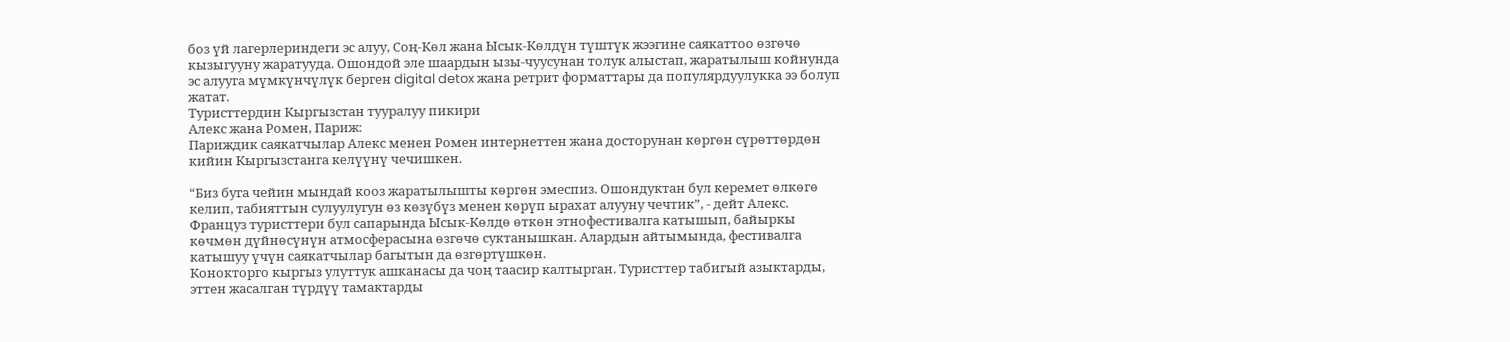боз үй лагерлериндеги эс алуу, Соң-Көл жана Ысык-Көлдүн түштүк жээгине саякаттоо өзгөчө кызыгууну жаратууда. Ошондой эле шаардын ызы-чуусунан толук алыстап, жаратылыш койнунда эс алууга мүмкүнчүлүк берген digital detox жана ретрит форматтары да популярдуулукка ээ болуп жатат.
Туристтердин Кыргызстан тууралуу пикири
Алекс жана Ромен, Париж:
Париждик саякатчылар Алекс менен Ромен интернеттен жана досторунан көргөн сүрөттөрдөн кийин Кыргызстанга келүүнү чечишкен.

“Биз буга чейин мындай кооз жаратылышты көргөн эмеспиз. Ошондуктан бул керемет өлкөгө келип, табияттын сулуулугун өз көзүбүз менен көрүп ырахат алууну чечтик”, - дейт Алекс.
Француз туристтери бул сапарында Ысык-Көлдө өткөн этнофестивалга катышып, байыркы көчмөн дүйнөсүнүн атмосферасына өзгөчө суктанышкан. Алардын айтымында, фестивалга катышуу үчүн саякатчылар багытын да өзгөртүшкөн.
Конокторго кыргыз улуттук ашканасы да чоң таасир калтырган. Туристтер табигый азыктарды, эттен жасалган түрдүү тамактарды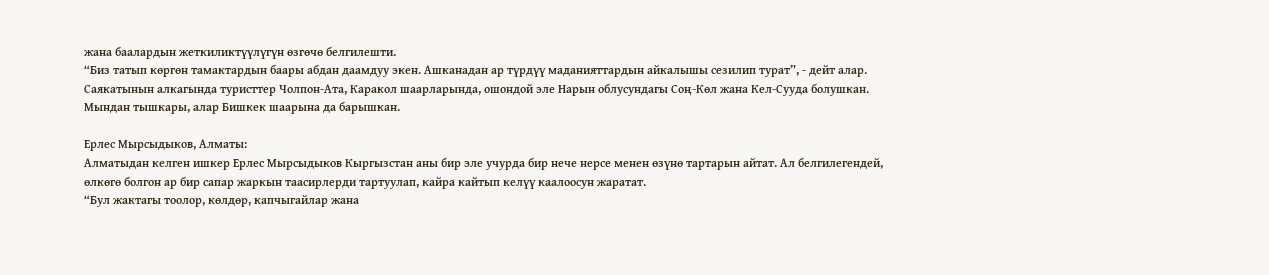жана баалардын жеткиликтүүлүгүн өзгөчө белгилешти.
“Биз татып көргөн тамактардын баары абдан даамдуу экен. Ашканадан ар түрдүү маданияттардын айкалышы сезилип турат”, - дейт алар.
Саякатынын алкагында туристтер Чолпон-Ата, Каракол шаарларында, ошондой эле Нарын облусундагы Соң-Көл жана Кел-Сууда болушкан. Мындан тышкары, алар Бишкек шаарына да барышкан.

Ерлес Мырсыдыков, Алматы:
Алматыдан келген ишкер Ерлес Мырсыдыков Кыргызстан аны бир эле учурда бир нече нерсе менен өзүнө тартарын айтат. Ал белгилегендей, өлкөгө болгон ар бир сапар жаркын таасирлерди тартуулап, кайра кайтып келүү каалоосун жаратат.
“Бул жактагы тоолор, көлдөр, капчыгайлар жана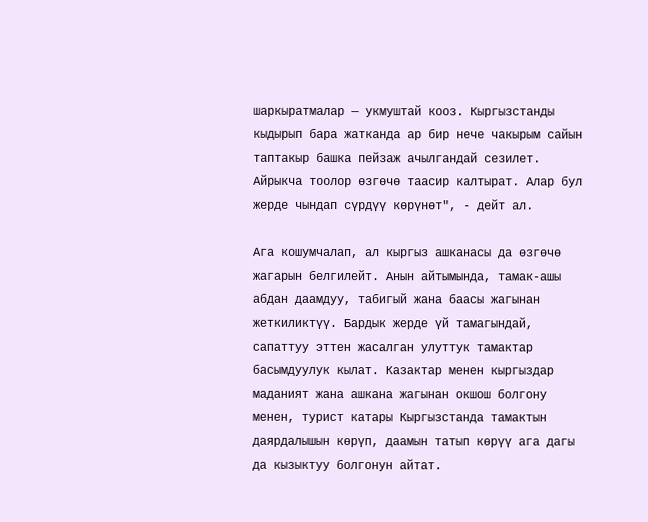шаркыратмалар — укмуштай кооз. Кыргызстанды кыдырып бара жатканда ар бир нече чакырым сайын таптакыр башка пейзаж ачылгандай сезилет. Айрыкча тоолор өзгөчө таасир калтырат. Алар бул жерде чындап сүрдүү көрүнөт", - дейт ал.

Ага кошумчалап, ал кыргыз ашканасы да өзгөчө жагарын белгилейт. Анын айтымында, тамак-ашы абдан даамдуу, табигый жана баасы жагынан жеткиликтүү. Бардык жерде үй тамагындай, сапаттуу эттен жасалган улуттук тамактар басымдуулук кылат. Казактар менен кыргыздар маданият жана ашкана жагынан окшош болгону менен, турист катары Кыргызстанда тамактын даярдалышын көрүп, даамын татып көрүү ага дагы да кызыктуу болгонун айтат.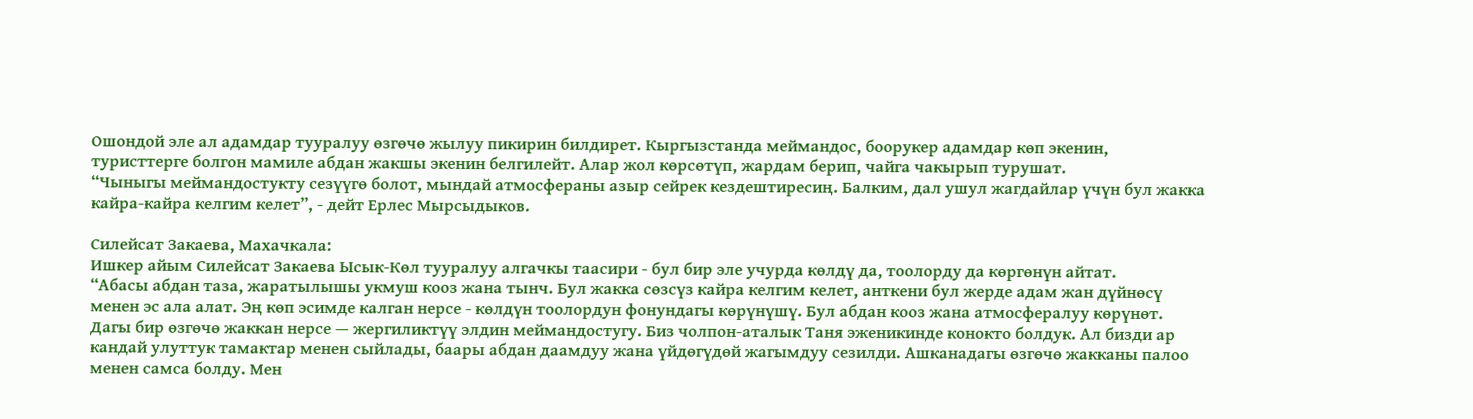Ошондой эле ал адамдар тууралуу өзгөчө жылуу пикирин билдирет. Кыргызстанда меймандос, боорукер адамдар көп экенин, туристтерге болгон мамиле абдан жакшы экенин белгилейт. Алар жол көрсөтүп, жардам берип, чайга чакырып турушат.
“Чыныгы меймандостукту сезүүгө болот, мындай атмосфераны азыр сейрек кездештиресиң. Балким, дал ушул жагдайлар үчүн бул жакка кайра-кайра келгим келет”, - дейт Ерлес Мырсыдыков.

Силейсат Закаева, Махачкала:
Ишкер айым Силейсат Закаева Ысык-Көл тууралуу алгачкы таасири - бул бир эле учурда көлдү да, тоолорду да көргөнүн айтат.
“Абасы абдан таза, жаратылышы укмуш кооз жана тынч. Бул жакка сөзсүз кайра келгим келет, анткени бул жерде адам жан дүйнөсү менен эс ала алат. Эң көп эсимде калган нерсе - көлдүн тоолордун фонундагы көрүнүшү. Бул абдан кооз жана атмосфералуу көрүнөт. Дагы бир өзгөчө жаккан нерсе — жергиликтүү элдин меймандостугу. Биз чолпон-аталык Таня эженикинде конокто болдук. Ал бизди ар кандай улуттук тамактар менен сыйлады, баары абдан даамдуу жана үйдөгүдөй жагымдуу сезилди. Ашканадагы өзгөчө жакканы палоо менен самса болду. Мен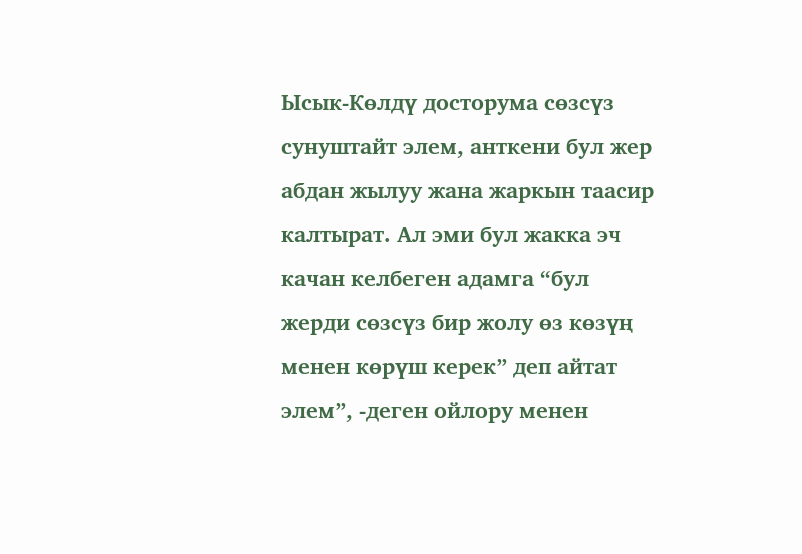Ысык-Көлдү досторума сөзсүз сунуштайт элем, анткени бул жер абдан жылуу жана жаркын таасир калтырат. Ал эми бул жакка эч качан келбеген адамга “бул жерди сөзсүз бир жолу өз көзүң менен көрүш керек” деп айтат элем”, -деген ойлору менен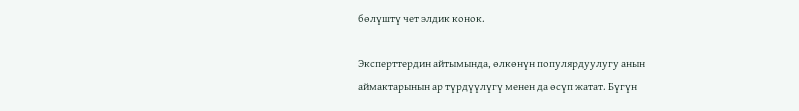бөлүштү чет элдик конок.

Эксперттердин айтымында, өлкөнүн популярдуулугу анын аймактарынын ар түрдүүлүгү менен да өсүп жатат. Бүгүн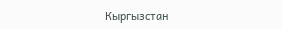Кыргызстан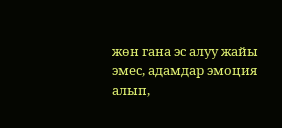жөн гана эс алуу жайы эмес, адамдар эмоция алып,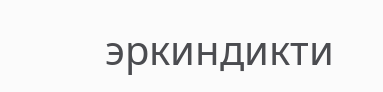эркиндикти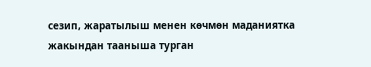сезип, жаратылыш менен көчмөн маданиятка жакындан тааныша турган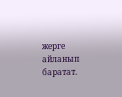жерге айланып баратат.